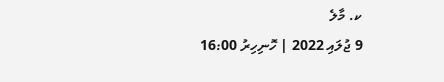ކ. މާލެ
9 ޖުލައި 2022 | ހޮނިހިރު 16:00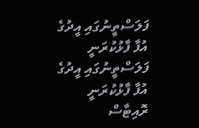ފަލަސްތީނުގައި އީދުގެ އުފާ ފާޅުކުރަނީ
ފަލަސްތީނުގައި އީދުގެ އުފާ ފާޅުކުރަނީ
ރޮއިޓާސް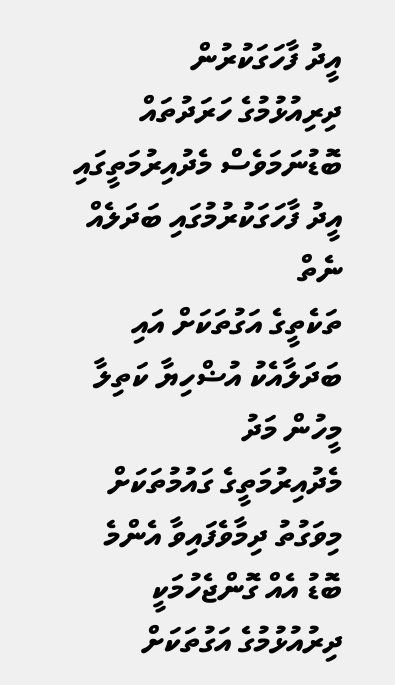އީދު ފާހަގަކުރުން
ދިރިއުޅުމުގެ ހަރަދުތައް ބޮޑުނަމަވެސް މެދުއިރުމަތީގައި އީދު ފާހަގަކުރުމުގައި ބަދަލެއް ނެތް
ތަކެތީގެ އަގުތަކަށް އައި ބަދަލާއެކު އުޟްހިޔާ ކަތިލާ މީހުން މަދު
މެދުއިރުމަތީގެ ގައުމުތަކަށް މިވަގުތު ދިމާވެފައިވާ އެންމެ ބޮޑު އެއް ގޮންޖެހުމަކީ ދިރުއުޅުމުގެ އަގުތަކަށް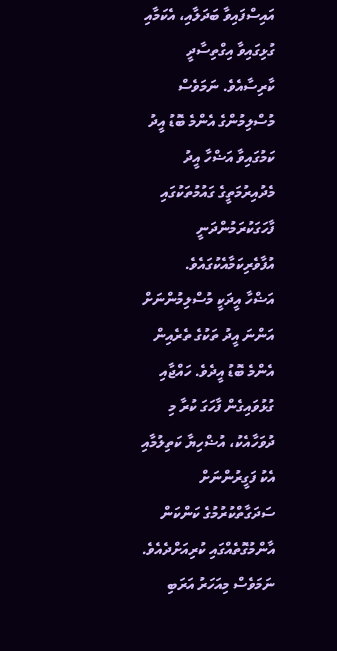އައިސްފައިވާ ބަދަލާއި، އެކަމާއި ގުޅިގައިވާ އިގްތިސާދީ ކާރިސާއެވެ. ނަމަވެސް މުސްލިމުންގެ އެންމެ ބޮޑު އީދު ކަމުގައިވާ އަޟްހާ އީދު މެދުއިރުމަތީގެ ގައުމުތަކުގައި ފާހަގަކުރަމުންދަނީ އުފާވެރިކަމާއެކުގައެވެ.
އަޟްހާ އީދަކީ މުސްލިމުންނަށް އަންނަ އީދު ތަކުގެ ތެރެއިން އެންމެ ބޮޑު އީދެވެ. ހައްޖާއި ގުޅުވައިގެން ފާހަގަ ކުރާ މި ދުވަހާއެކު، އުޟްހިޔާ ކަތިލުމާއި އެކު ފަގީރުންނަށް ސަދަގާތްކުރުމުގެ ކަންކަން އާންމުގޮތެއްގައި ކުރިއަށްދެއެވެ.
ނަމަވެސް މިއަހަރު އަރަބި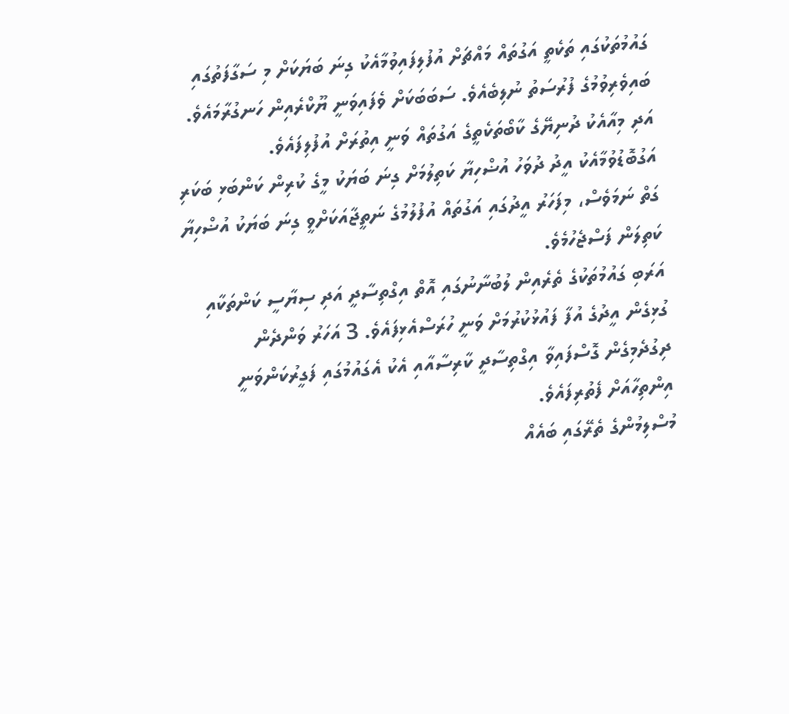ގައުމުތަކުގައި ތަކެތީ އަގުތައް މައްޗަށް އުފުލިފައިވުމާއެކު ގިނަ ބަޔަކަށް މި ސަގާފަތުގައި ބައިވެރިވުމުގެ ފުރުސަތު ނުލިބެއެވެ. ސަބަބަކަށް ވެފައިވަނީ ޔޫކްރެއިން ހަނގުރާމައެވެ. އަދި މިއާއެކު ދުނިޔޭގެ ކާބޯތަކެތީގެ އަގުތައް ވަނީ އިތުރަށް އުފުލިފައެވެ.
އަގުބޮޑުވުމާއެކު އީދު ދުވަހު އުޟްހިޔާ ކަތިލުމަށް ގިނަ ބަޔަކު މީގެ ކުރިން ކަންބަޅި ބަކަރި ގަތް ނަމަވެސް، މިފަހަރު އީދުގައި އަގުތައް އުފުލުމުގެ ނަތީޖާއަކަށްވީ ގިނަ ބަޔަކު އުޟްހިޔާ ކަތިލަން ފަސްޖެހުމެވެ.
އަރަބި ގައުމުތަކުގެ ތެރެއިން ލުބުނާނުގައި އޮތް އިގްތިސާދީ އަދި ސިޔާސީ ކަންތަކާއި ގުޅިގެން އީދުގެ އުފާ ފައުޅުކުރުމަށް ވަނީ ހުރަސްއެޅިފައެވެ. 3 އަހަރު ވަންދެން ދިގުދެމިގެން ގޮސްފައިވާ އިގްތިސާދީ ކާރިސާއާއި އެކު އެގައުމުގައި ފަގީރުކަންވަނީ އިންތިހާއަށް ފެތުރިފައެވެ.
މުސްލިމުންގެ ތެރޭގައި ބައެއް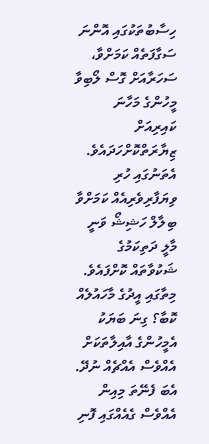ހިސާބުތަކުގައި އޮންނަ ސަގާފަތެއް ކަމަށްވާ، ސަހަރާއަށް ގޮސް ލޯބިވާ މީހުންގެ މަހާނަ ކައިރިއަށް ޒިޔާރަތްކޮށްހަދައެވެ. އެތަނުގައި ހުރި ވިޔަފާރިވެރިއެއް ކަމަށްވާ ބިލާލް ހަޝިޝޯ ވަނީ މާލީ ދަތިކަމުގެ ޝަކުވާތައް ކޮށްފައެވެ.
މިތާގައި އީދުގެ މާހައުލެއް ކޮބާ؟ ގިނަ ބަޔަކު އެމީހުންގެ އާއިލާތަކަށް އެއްވެސް އެއްޗެއް ނުދޭ. އެބަ ފެނޭތަ މިއިން އެއްވެސް ގެއެއްގައި ފޮނި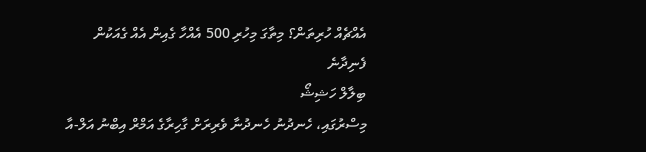އެއްޗެއް ހުރިތަން؟ މިތާގަ މިހުރި 500 އެއްހާ ގެއިން އެއް ގެއަކުން ފެނިދާނެ
ބިލާލް ހަޝިޝޯ
މިސްރުގައި، ހެނދުނު ހެނދުނާ ވެރިރަށް ގާހިރާގެ އަމްރް އިބްނު އަލް-އާ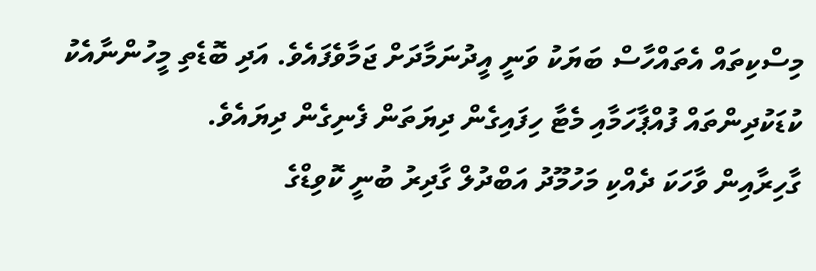މިސްކިތައް އެތައްހާސް ބަޔަކު ވަނީ އީދުނަމާދަށް ޖަމާވެފައެވެ. އަދި ބޮޑެތި މީހުންނާއެކު ކުޑަކުދިންތައް ފުއްޕާހަމާއި މެޓާ ހިފައިގެން ދިޔަތަން ފެނިގެން ދިޔައެވެ.
ގާހިރާއިން ވާހަކަ ދެއްކި މަހުމޫދު އަބްދުލް ގާދިރު ބުނީ ކޮވިޑްގެ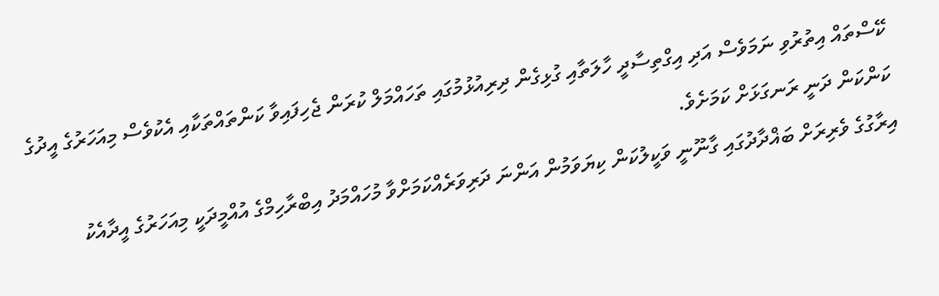ކޭސްތައް އިތުރުވި ނަމަވެސް އަދި އިގްތިސާދީ ހާލަތާއި ގުޅިގެން ދިރިއުޅުމުގައި ތަހައްމަލް ކުރަން ޖެހިފައިވާ ކަންތައްތަކާއި އެކުވެސް މިއަހަރުގެ އީދުގެ ކަންކަން ދަނީ ރަނގަޅަށް ކަމަށެވެ.
އިރާގުގެ ވެރިރަށް ބަޣްދާދުގައި ގާނޫނީ ވަކީލުކަން ކިޔަވަމުން އަންނަ ދަރިވަރެއްކަމަށްވާ މުހައްމަދު އިބްރާހިމްގެ އުއްމީދަކީ މިއަހަރުގެ އީދާއެކު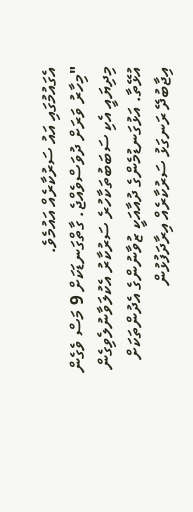އެގައުމުގައި އައު ސަރުކާރެއް އައުމެވެ.
"މިހާރު ވަރަށް ދުވަސްވެއްޖެ. ގާތްގަނޑަކަށް 9 މަސް ވެގެން މިދިޔައީ އެކި ސަބަބުތަކާހުރެ ސަރުކާރު އެކުލަވާނުލެވިގެން އުޅޭތާ. އަޅުގަނޑުމެންގެ ދުއާއަކީ ޒުވާނުންގެ އެދުންތަކަށް އިޖާބުދޭ ރަނގަޅު ސަރުކާރެއް އިރާދަފުޅުން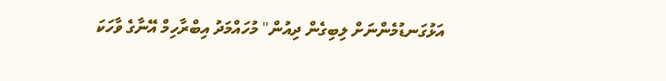އަޅުގަނޑުމެންނަށް ލިބިގެން ދިއުން" މުހައްމަދު އިބްރާހިމް އޭނާގެ ވާހަކަ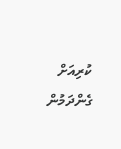ކުރިއަށް ގެންދަމުން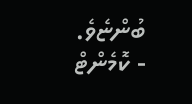ބުންޏެވެ.
- ކޮމެންޓް